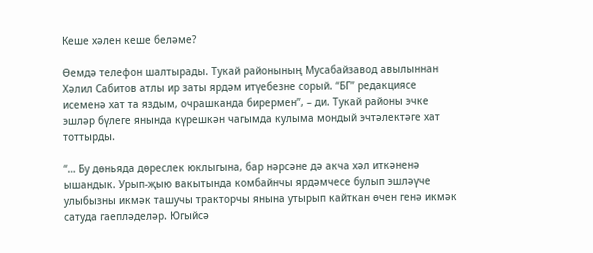Кеше хәлен кеше беләме?

Өемдә телефон шалтырады. Тукай районының Мусабайзавод авылыннан Хәлил Сабитов атлы ир заты ярдәм итүебезне сорый. “БГ” редакциясе исеменә хат та яздым, очрашканда бирермен”, – ди. Тукай районы эчке эшләр бүлеге янында күрешкән чагымда кулыма мондый эчтәлектәге хат тоттырды.

“… Бу дөньяда дөреслек юклыгына, бар нәрсәне дә акча хәл иткәненә ышандык. Урып-җыю вакытында комбайнчы ярдәмчесе булып эшләүче улыбызны икмәк ташучы тракторчы янына утырып кайткан өчен генә икмәк сатуда гаепләделәр. Югыйсә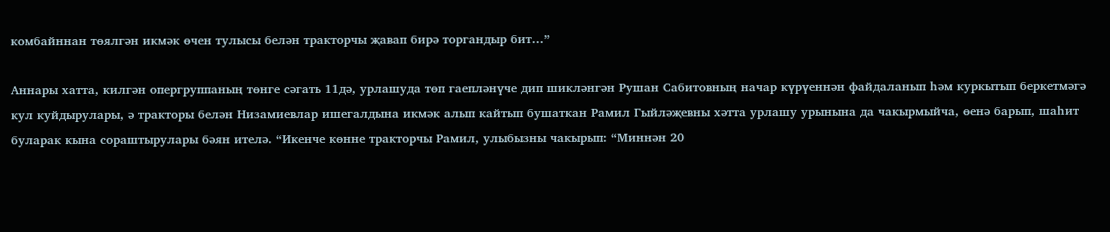комбайннан төялгән икмәк өчен тулысы белән тракторчы җавап бирә торгандыр бит…”

Аннары хатта, килгән опергруппаның төнге сәгать 11дә, урлашуда төп гаепләнүче дип шикләнгән Рушан Сабитовның начар күрүеннән файдаланып һәм куркытып беркетмәгә кул куйдырулары, ә тракторы белән Низамиевлар ишегалдына икмәк алып кайтып бушаткан Рамил Гыйләҗевны хәтта урлашу урынына да чакырмыйча, өенә барып, шаһит буларак кына сораштырулары бәян ителә. “Икенче көнне тракторчы Рамил, улыбызны чакырып: “Миннән 20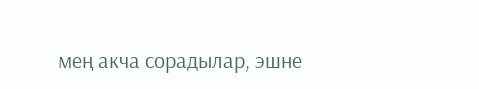мең акча сорадылар, эшне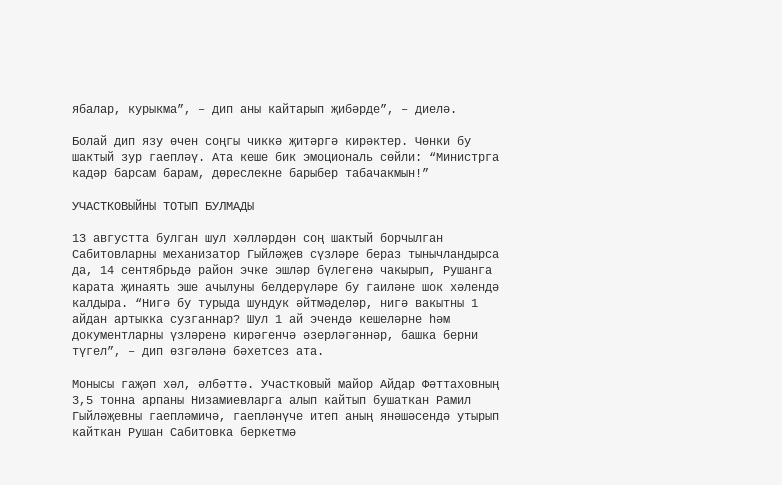ябалар, курыкма”, – дип аны кайтарып җибәрде”, – диелә.

Болай дип язу өчен соңгы чиккә җитәргә кирәктер. Чөнки бу шактый зур гаепләү. Ата кеше бик эмоциональ сөйли: “Министрга кадәр барсам барам, дөреслекне барыбер табачакмын!”

УЧАСТКОВЫЙНЫ ТОТЫП БУЛМАДЫ

13 августта булган шул хәлләрдән соң шактый борчылган Сабитовларны механизатор Гыйләҗев сүзләре бераз тынычландырса да, 14 сентябрьдә район эчке эшләр бүлегенә чакырып, Рушанга карата җинаять эше ачылуны белдерүләре бу гаиләне шок хәлендә калдыра. “Нигә бу турыда шундук әйтмәделәр, нигә вакытны 1 айдан артыкка сузганнар? Шул 1 ай эчендә кешеләрне һәм документларны үзләренә кирәгенчә әзерләгәннәр, башка берни түгел”, – дип өзгәләнә бәхетсез ата.

Монысы гаҗәп хәл, әлбәттә. Участковый майор Айдар Фәттаховның 3,5 тонна арпаны Низамиевларга алып кайтып бушаткан Рамил Гыйләҗевны гаепләмичә, гаепләнүче итеп аның янәшәсендә утырып кайткан Рушан Сабитовка беркетмә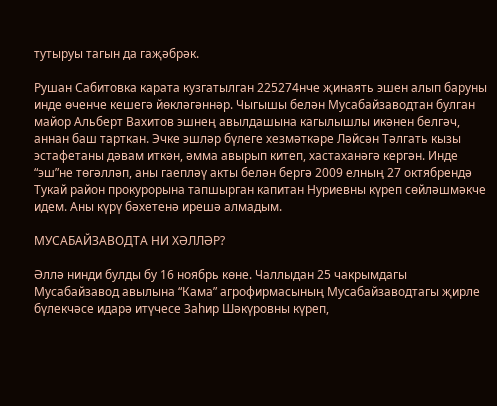тутыруы тагын да гаҗәбрәк.

Рушан Сабитовка карата кузгатылган 225274нче җинаять эшен алып баруны инде өченче кешегә йөкләгәннәр. Чыгышы белән Мусабайзаводтан булган майор Альберт Вахитов эшнең авылдашына кагылышлы икәнен белгәч, аннан баш тарткан. Эчке эшләр бүлеге хезмәткәре Ләйсән Тәлгать кызы эстафетаны дәвам иткән, әмма авырып китеп, хастаханәгә кергән. Инде “эш”не төгәлләп, аны гаепләү акты белән бергә 2009 елның 27 октябрендә Тукай район прокурорына тапшырган капитан Нуриевны күреп сөйләшмәкче идем. Аны күрү бәхетенә ирешә алмадым.

МУСАБАЙЗАВОДТА НИ ХӘЛЛӘР?

Әллә нинди булды бу 16 ноябрь көне. Чаллыдан 25 чакрымдагы Мусабайзавод авылына “Кама” агрофирмасының Мусабайзаводтагы җирле бүлекчәсе идарә итүчесе Заһир Шәкүровны күреп,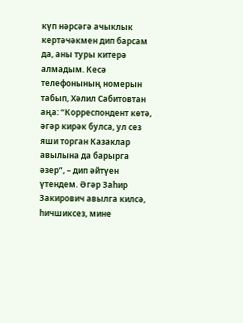күп нәрсәгә ачыклык кертәчәкмен дип барсам да, аны туры китерә алмадым. Кесә телефонының номерын табып, Хәлил Сабитовтан аңа: “Корреспондент көтә, әгәр кирәк булса, ул сез яши торган Казаклар авылына да барырга әзер”, – дип әйтүен үтендем. Әгәр Заһир Закирович авылга килсә, һичшиксез, мине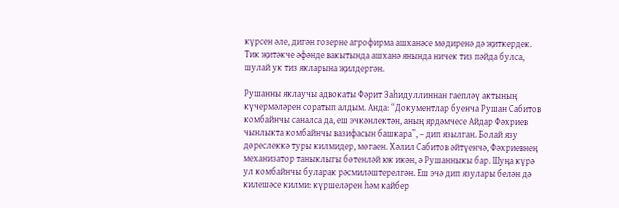күрсен әле, дигән гозерне агрофирма ашханәсе мөдиренә дә җиткердек. Тик җитәкче әфәнде вакытында ашханә янында ничек тиз пәйда булса, шулай ук тиз якларына җилдергән.

Рушанны яклаучы адвокаты Фәрит Заһидуллиннан гаепләү актының күчермәләрен соратып алдым. Анда: “Документлар буенча Рушан Сабитов комбайнчы саналса да, еш эчкәнлектән, аның ярдәмчесе Айдар Фәхриев чынлыкта комбайнчы вазифасын башкара”, – дип язылган. Болай язу дөреслеккә туры килмидер, мөгаен. Хәлил Сабитов әйтүенчә, Фәхриевнең механизатор таныклыгы бөтенләй юк икән, ә Рушанныкы бар. Шуңа күрә ул комбайнчы буларак рәсмиләштерелгән. Еш эчә дип язулары белән дә килешәсе килми: күршеләрен һәм кайбер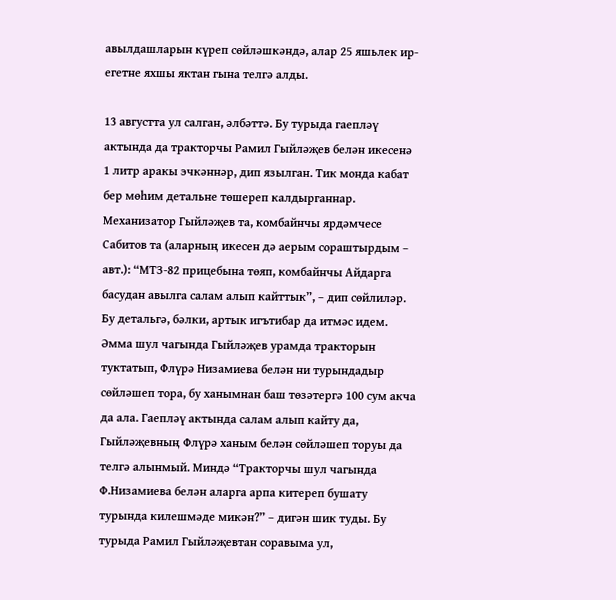авылдашларын күреп сөйләшкәндә, алар 25 яшьлек ир-егетне яхшы яктан гына телгә алды.

13 августта ул салган, әлбәттә. Бу турыда гаепләү актында да тракторчы Рамил Гыйләҗев белән икесенә 1 литр аракы эчкәннәр, дип язылган. Тик монда кабат бер мөһим детальне төшереп калдырганнар. Механизатор Гыйләҗев та, комбайнчы ярдәмчесе Сабитов та (аларның икесен дә аерым сораштырдым – авт.): “МТЗ-82 прицебына төяп, комбайнчы Айдарга басудан авылга салам алып кайттык”, – дип сөйлиләр. Бу детальгә, бәлки, артык игътибар да итмәс идем. Әмма шул чагында Гыйләҗев урамда тракторын туктатып, Флүрә Низамиева белән ни турындадыр сөйләшеп тора, бу ханымнан баш төзәтергә 100 сум акча да ала. Гаепләү актында салам алып кайту да, Гыйләҗевның Флүрә ханым белән сөйләшеп торуы да телгә алынмый. Миндә “Тракторчы шул чагында Ф.Низамиева белән аларга арпа китереп бушату турында килешмәде микән?” – дигән шик туды. Бу турыда Рамил Гыйләҗевтан соравыма ул,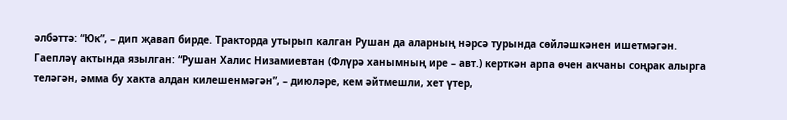әлбәттә: “Юк”, – дип җавап бирде. Тракторда утырып калган Рушан да аларның нәрсә турында сөйләшкәнен ишетмәгән. Гаепләү актында язылган: “Рушан Халис Низамиевтан (Флүрә ханымның ире – авт.) керткән арпа өчен акчаны соңрак алырга теләгән, әмма бу хакта алдан килешенмәгән”, – диюләре, кем әйтмешли, хет үтер,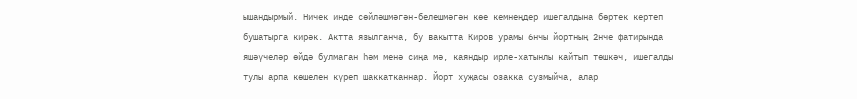ышандырмый. Ничек инде сөйләшмәгән-белешмәгән көе кемнеңдер ишегалдына бөртек кертеп бушатырга кирәк. Актта язылганча, бу вакытта Киров урамы 6нчы йортның 2нче фатирында яшәүчеләр өйдә булмаган һәм менә сиңа мә, каяндыр ирле-хатынлы кайтып төшкәч, ишегалды тулы арпа көшелен күреп шаккатканнар. Йорт хуҗасы озакка сузмыйча, алар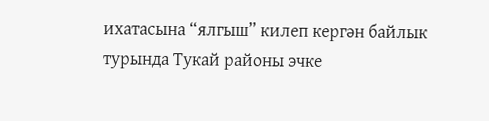ихатасына “ялгыш” килеп кергән байлык турында Тукай районы эчке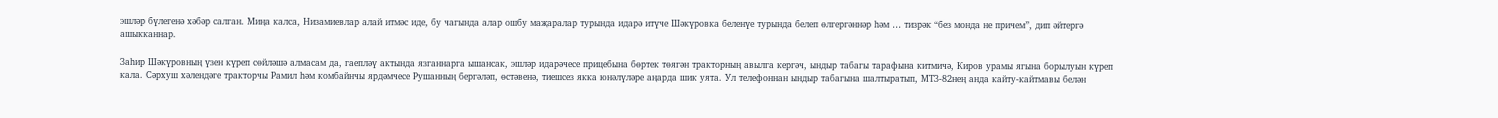эшләр бүлегенә хәбәр салган. Миңа калса, Низамиевлар алай итмәс иде, бу чагында алар ошбу маҗаралар турында идарә итүче Шәкүровка беленүе турында белеп өлгергәннәр һәм … тизрәк “без монда не причем”, дип әйтергә ашыкканнар.

Заһир Шәкүровның үзен күреп сөйләшә алмасам да, гаепләү актында язганнарга ышансак, эшләр идарәчесе прицебына бөртек төягән тракторның авылга кергәч, ындыр табагы тарафына китмичә, Киров урамы ягына борылуын күреп кала. Сәрхуш хәлендәге тракторчы Рамил һәм комбайнчы ярдәмчесе Рушанның бергәләп, өстәвенә, тиешсез якка юнәлүләре аңарда шик уята. Ул телефоннан ындыр табагына шалтыратып, МТЗ-82нең анда кайту-кайтмавы белән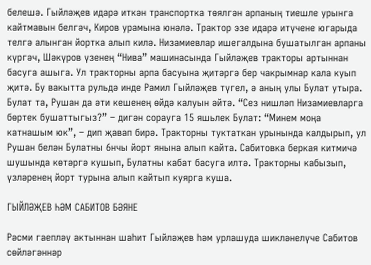белешә. Гыйләҗев идарә иткән транспортка төялгән арпаның тиешле урынга кайтмавын белгәч, Киров урамына юнәлә. Трактор эзе идарә итүчене югарыда телгә алынган йортка алып килә. Низамиевлар ишегалдына бушатылган арпаны күргәч, Шәкүров үзенең “Нива” машинасында Гыйләҗев тракторы артыннан басуга ашыга. Ул тракторны арпа басуына җитәргә бер чакрымнар кала куып җитә. Бу вакытта рульдә инде Рамил Гыйләҗев түгел, ә аның улы Булат утыра. Булат та, Рушан да әти кешенең өйдә калуын әйтә. “Сез нишләп Низамиевларга бөртек бушаттыгыз?” – дигән сорауга 15 яшьлек Булат: “Минем моңа катнашым юк”, – дип җавап бирә. Тракторны туктаткан урынында калдырып, ул Рушан белән Булатны 6нчы йорт янына алып кайта. Сабитовка беркая китмичә шушында көтәргә кушып, Булатны кабат басуга илтә. Тракторны кабызып, үзләренең йорт турына алып кайтып куярга куша.

ГЫЙЛӘҖЕВ ҺӘМ САБИТОВ БӘЯНЕ

Рәсми гаепләү актыннан шаһит Гыйләҗев һәм урлашуда шикләнелүче Сабитов сөйләгәннәр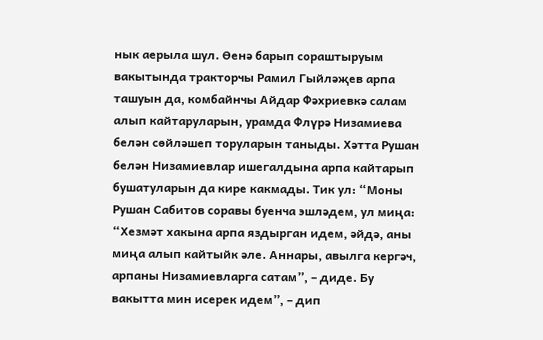нык аерыла шул. Өенә барып сораштыруым вакытында тракторчы Рамил Гыйләҗев арпа ташуын да, комбайнчы Айдар Фәхриевкә салам алып кайтаруларын, урамда Флүрә Низамиева белән сөйләшеп торуларын таныды. Хәтта Рушан белән Низамиевлар ишегалдына арпа кайтарып бушатуларын да кире какмады. Тик ул: “Моны Рушан Сабитов соравы буенча эшләдем, ул миңа: “Хезмәт хакына арпа яздырган идем, әйдә, аны миңа алып кайтыйк әле. Аннары, авылга кергәч, арпаны Низамиевларга сатам”, – диде. Бу вакытта мин исерек идем”, – дип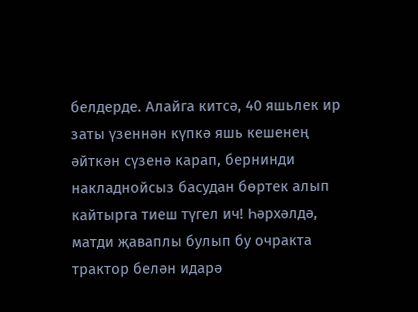белдерде. Алайга китсә, 40 яшьлек ир заты үзеннән күпкә яшь кешенең әйткән сүзенә карап, бернинди накладнойсыз басудан бөртек алып кайтырга тиеш түгел ич! Һәрхәлдә, матди җаваплы булып бу очракта трактор белән идарә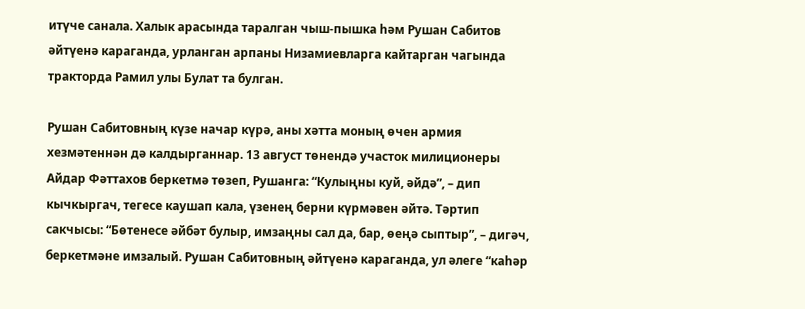итүче санала. Халык арасында таралган чыш-пышка һәм Рушан Сабитов әйтүенә караганда, урланган арпаны Низамиевларга кайтарган чагында тракторда Рамил улы Булат та булган.

Рушан Сабитовның күзе начар күрә, аны хәтта моның өчен армия хезмәтеннән дә калдырганнар. 13 август төнендә участок милиционеры Айдар Фәттахов беркетмә төзеп, Рушанга: “Кулыңны куй, әйдә”, – дип кычкыргач, тегесе каушап кала, үзенең берни күрмәвен әйтә. Тәртип сакчысы: “Бөтенесе әйбәт булыр, имзаңны сал да, бар, өеңә сыптыр”, – дигәч, беркетмәне имзалый. Рушан Сабитовның әйтүенә караганда, ул әлеге “каһәр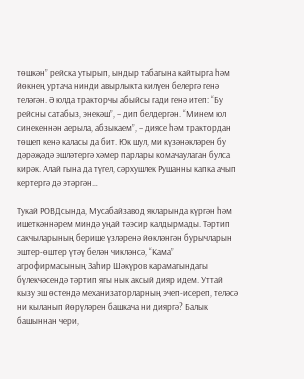төшкән” рейска утырып, ындыр табагына кайтырга һәм йөкнең уртача нинди авырлыкта килүен белергә генә теләгән. Ә юлда тракторчы абыйсы гади генә итеп: “Бу рейсны сатабыз, энекәш”, – дип белдергән. “Минем юл синекеннән аерыла, абзыкаем”, – диясе һәм трактордан төшеп кенә каласы да бит. Юк шул, ми күзәнәкләрен бу дәрәҗәдә эшләтергә хәмер парлары комачаулаган булса кирәк. Алай гына да түгел, сәрхушлек Рушанны капка ачып кертергә дә этәргән…

Тукай РОВДсында, Мусабайзавод якларында күргән һәм ишеткәннәрем миндә уңай тәэсир калдырмады. Тәртип сакчыларының берише үзләренә йөкләнгән бурычларын эштер-өштер үтәү белән чикләнсә, “Кама” агрофирмасының Заһир Шәкүров карамагындагы бүлекчәсендә тәртип ягы нык аксый дияр идем. Уттай кызу эш өстендә механизаторларның эчеп-исереп, теләсә ни кыланып йөрүләрен башкача ни дияргә? Балык башыннан чери,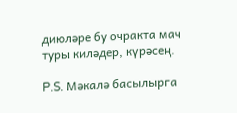диюләре бу очракта мач туры киләдер, күрәсең.

P.S. Мәкалә басылырга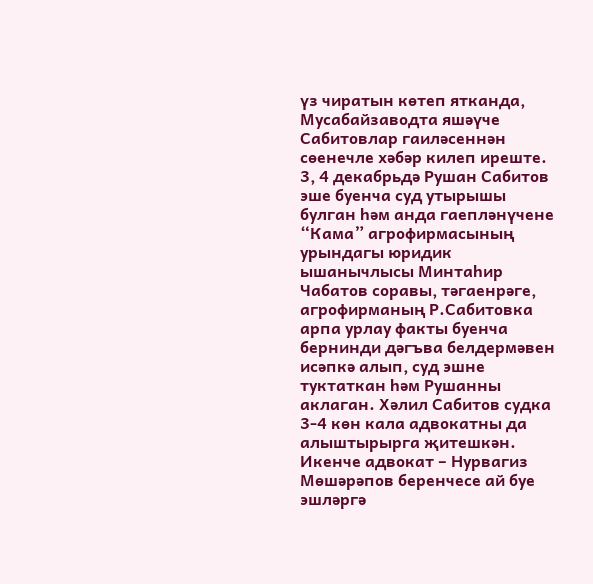үз чиратын көтеп ятканда, Мусабайзаводта яшәүче Сабитовлар гаиләсеннән сөенечле хәбәр килеп иреште. 3, 4 декабрьдә Рушан Сабитов эше буенча суд утырышы булган һәм анда гаепләнүчене “Кама” агрофирмасының урындагы юридик ышанычлысы Минтаһир Чабатов соравы, тәгаенрәге, агрофирманың Р.Сабитовка арпа урлау факты буенча бернинди дәгъва белдермәвен исәпкә алып, суд эшне туктаткан һәм Рушанны аклаган. Хәлил Сабитов судка 3-4 көн кала адвокатны да алыштырырга җитешкән. Икенче адвокат – Нурвагиз Мөшәрәпов беренчесе ай буе эшләргә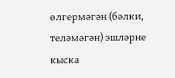өлгермәгән (бәлки, теләмәгән) эшләрне кыска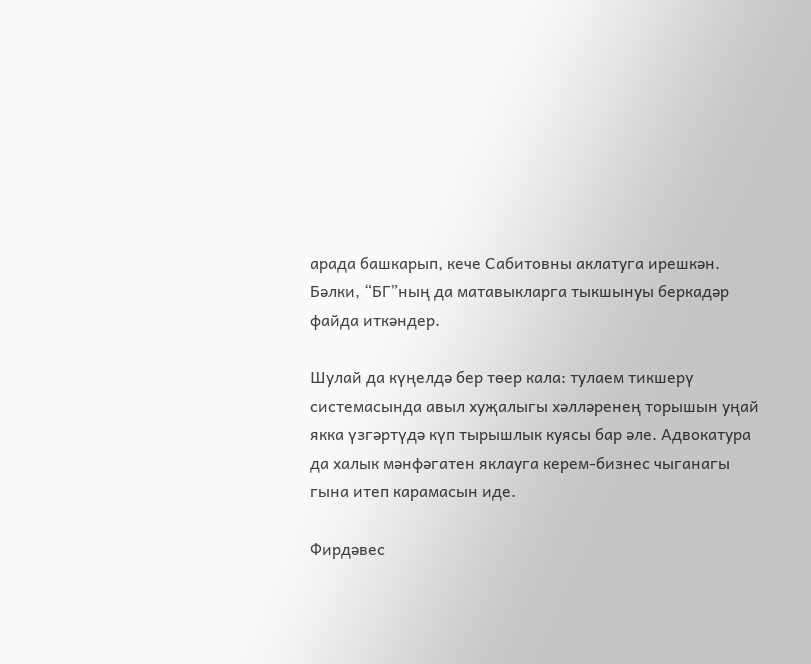арада башкарып, кече Сабитовны аклатуга ирешкән. Бәлки, “БГ”ның да матавыкларга тыкшынуы беркадәр файда иткәндер.

Шулай да күңелдә бер төер кала: тулаем тикшерү системасында авыл хуҗалыгы хәлләренең торышын уңай якка үзгәртүдә күп тырышлык куясы бар әле. Адвокатура да халык мәнфәгатен яклауга керем-бизнес чыганагы гына итеп карамасын иде.

Фирдәвес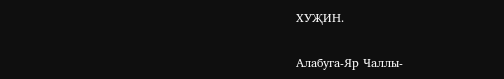ХУҖИН.

Алабуга-Яр Чаллы-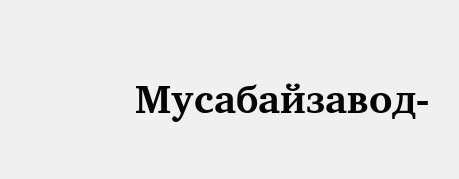Мусабайзавод-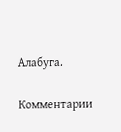Алабуга.

Комментарии